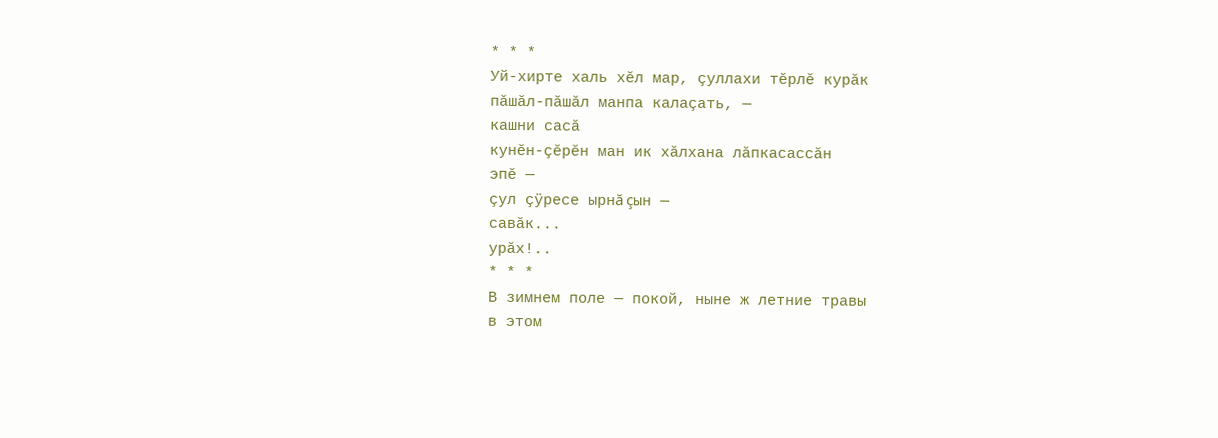* * *
Уй-хирте халь хӗл мар, çуллахи тӗрлӗ курăк
пăшăл-пăшăл манпа калаçать, —
кашни сасă
кунӗн-çӗрӗн ман ик хăлхана лăпкасассăн
эпӗ —
çул çÿресе ырнă çын —
савăк...
урăх!..
* * *
В зимнем поле — покой, ныне ж летние травы
в этом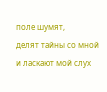поле шумят,
делят тайны со мной
и ласкают мой слух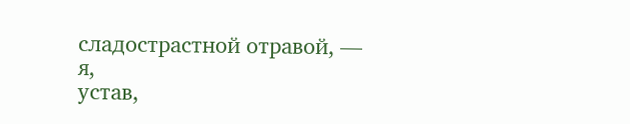сладострастной отравой, —
я,
устав,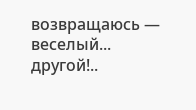возвращаюсь —
веселый...
другой!..